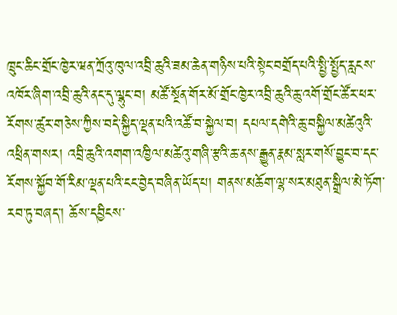ཁྲུང་ཆིང་གྲོང་ཁྱེར་ཝན་ཀྲོའུ་ཁུལ་འབྲི་ཆུའི་ཟམ་ཆེན་གཉིས་པའི་སྟེང་བགྲོད་པའི་སྤྱི་སྤྱོད་རླངས་འཁོར་ཞིག་འབྲི་ཆུའི་ནང་དུ་ལྷུང་བ། མཚོ་སྔོན་གོར་མོ་གྲོང་ཁྱེར་འབྲི་ཆུའི་ཆུ་འགོ་གྲོང་ཚོར་ཕར་རོགས་ཚུར་གཅེས་ཀྱིས་བདེ་སྐྱིད་ལྡན་པའི་འཚོ་བ་སྐྱེལ་བ། དཔལ་དགེའི་ཆུ་བསྐྱིལ་མཚེའུའི་འཕྲིན་གསར། འབྲི་ཆུའི་འགག་འཁྱིལ་མཚེའུ་གཞི་རྩའི་ཆ་ནས་རྒྱུན་རྣམ་སླར་གསོ་བྱུང་བ་དང་རོགས་སྐྱོབ་གོ་རིམ་ལྡན་པའི་ངང་བྱེད་བཞིན་ཡོད་པ། གནས་མཆོག་ལྷ་སར་མཐུན་སྒྲིལ་མེ་ཏོག་རབ་ཏུ་བཞད་། ཆོས་དབྱིངས་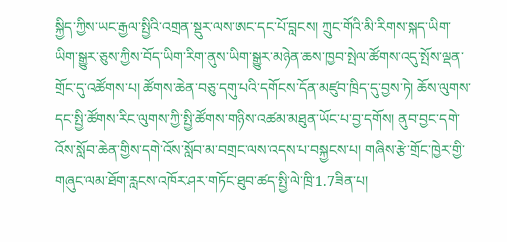སྐྱིད་ཀྱིས་ཡང་རྒྱལ་སྤྱིའི་འགྲན་སྡུར་ལས་ཨང་དང་པོ་བླངས། ཀྲུང་གོའི་མི་རིགས་སྐད་ཡིག་ཡིག་སྒྱུར་ཅུས་ཀྱིས་བོད་ཡིག་རིག་ནུས་ཡིག་སྒྱུར་མཉེན་ཆས་ཁྱབ་སྤེལ་ཚོགས་འདུ་སྤོས་ལྡན་གྲོང་དུ་འཚོགས་པ། ཚོགས་ཆེན་བཅུ་དགུ་པའི་དགོངས་དོན་མཛུབ་ཁྲིད་དུ་བྱས་ཏེ། ཆོས་ལུགས་དང་སྤྱི་ཚོགས་རིང་ལུགས་ཀྱི་སྤྱི་ཚོགས་གཉིས་འཚམ་མཐུན་ཡོང་པ་བྱ་དགོས། ནུབ་བྱང་དགེ་འོས་སློབ་ཆེན་གྱིས་དགེ་འོས་སློབ་མ་བགྲང་ལས་འདས་པ་བསྐྱངས་པ། གཞིས་རྩེ་གྲོང་ཁྱེར་གྱི་གཞུང་ལམ་ཐོག་རླངས་འཁོར་ཤར་གཏོང་ཐུབ་ཚད་སྤྱི་ལེ་ཁྲི་1.7ཟིན་པ།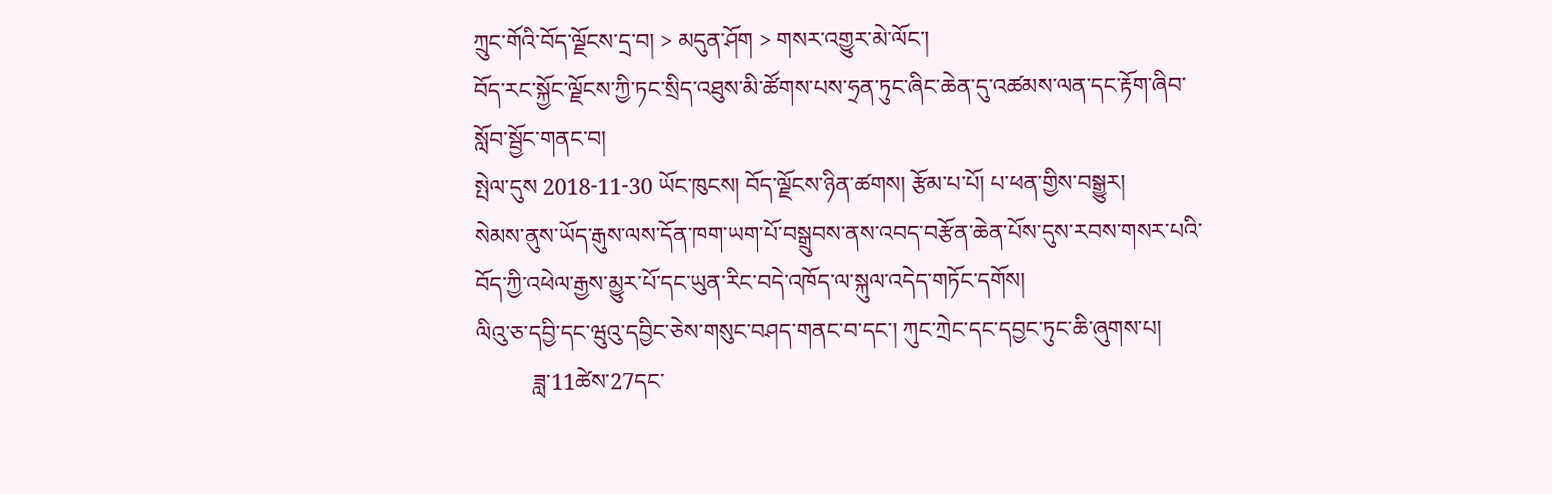ཀྲུང་གོའི་བོད་ལྗོངས་དྲ་བ། > མདུན་ཤོག > གསར་འགྱུར་མེ་ལོང་།
བོད་རང་སྐྱོང་ལྗོངས་ཀྱི་ཏང་སྲིད་འཐུས་མི་ཚོགས་པས་ཧྲན་ཏུང་ཞིང་ཆེན་དུ་འཚམས་ལན་དང་རྟོག་ཞིབ་སློབ་སྦྱོང་གནང་བ།
སྤེལ་དུས 2018-11-30 ཡོང་ཁུངས། བོད་ལྗོངས་ཉིན་ཚགས། རྩོམ་པ་པོ། པ་ཕན་གྱིས་བསྒྱུར།
སེམས་ནུས་ཡོད་རྒུས་ལས་དོན་ཁག་ཡག་པོ་བསྒྲུབས་ནས་འབད་བརྩོན་ཆེན་པོས་དུས་རབས་གསར་པའི་བོད་ཀྱི་འཕེལ་རྒྱས་མྱུར་པོ་དང་ཡུན་རིང་བདེ་འཁོད་ལ་སྐུལ་འདེད་གཏོང་དགོས།
ལིའུ་ཅ་དབྱི་དང་ཝུའུ་དབྱིང་ཅེས་གསུང་བཤད་གནང་བ་དང་། ཀུང་ཀྲེང་དང་དབྱང་ཏུང་ཆི་ཞུགས་པ།
          ཟླ་11ཚེས་27དང་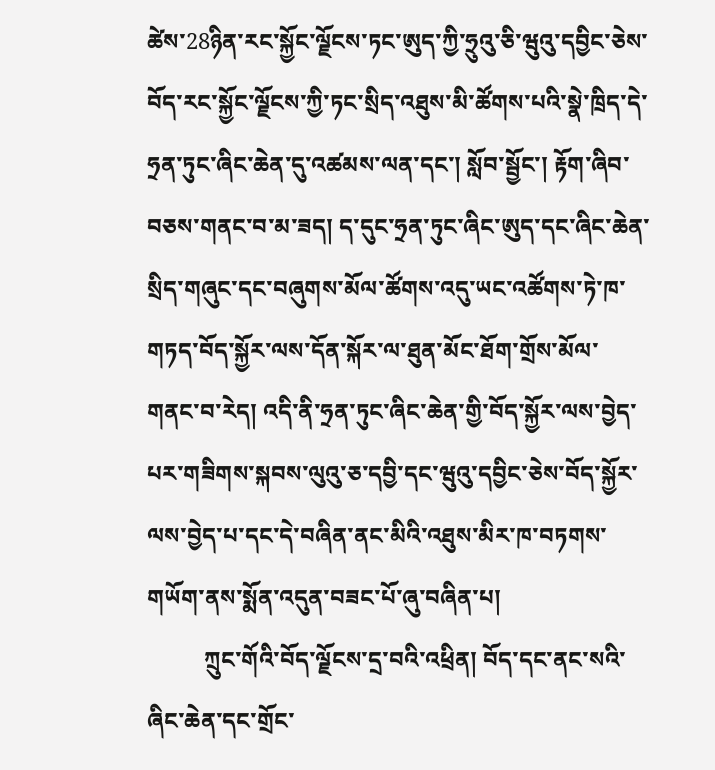ཚེས་28ཉིན་རང་སྐྱོང་ལྗོངས་ཏང་ཨུད་ཀྱི་ཧྲུའུ་ཅི་ཝུའུ་དབྱིང་ཅེས་བོད་རང་སྐྱོང་ལྗོངས་ཀྱི་ཏང་སྲིད་འཐུས་མི་ཚོགས་པའི་སྣེ་ཁྲིད་དེ་ཧྲན་ཏུང་ཞིང་ཆེན་དུ་འཚམས་ལན་དང་། སློབ་སྦྱོང་། རྟོག་ཞིབ་བཅས་གནང་བ་མ་ཟད། ད་དུང་ཧྲན་ཏུང་ཞིང་ཨུད་དང་ཞིང་ཆེན་སྲིད་གཞུང་དང་བཞུགས་མོལ་ཚོགས་འདུ་ཡང་འཚོགས་ཏེ་ཁ་གཏད་བོད་སྐྱོར་ལས་དོན་སྐོར་ལ་ཐུན་མོང་ཐོག་གྲོས་མོལ་གནང་བ་རེད། འདི་ནི་ཧྲན་ཏུང་ཞིང་ཆེན་གྱི་བོད་སྐྱོར་ལས་བྱེད་པར་གཟིགས་སྐབས་ལུའུ་ཅ་དབྱི་དང་ཝུའུ་དབྱིང་ཅེས་བོད་སྐྱོར་ལས་བྱེད་པ་དང་དེ་བཞིན་ནང་མིའི་འཐུས་མིར་ཁ་བཏགས་གཡོག་ནས་སྨོན་འདུན་བཟང་པོ་ཞུ་བཞིན་པ།
          ཀྲུང་གོའི་བོད་ལྗོངས་དྲ་བའི་འཕྲིན། བོད་དང་ནང་སའི་ཞིང་ཆེན་དང་གྲོང་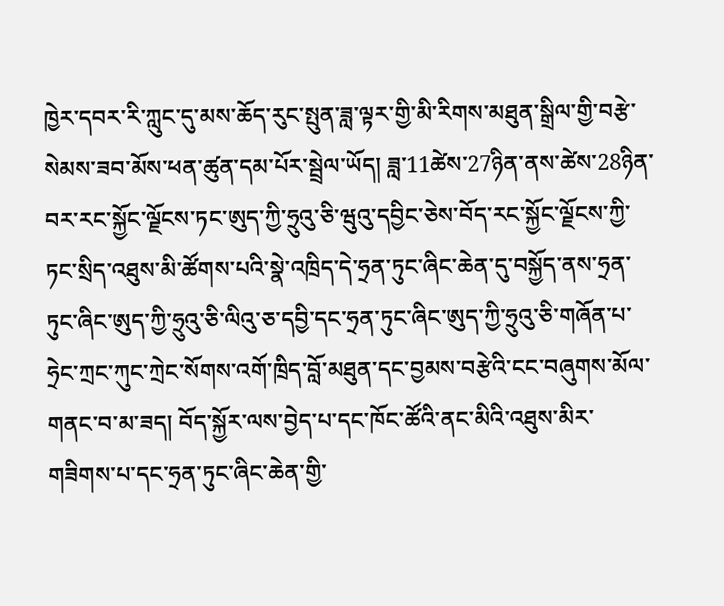ཁྱེར་དབར་རི་ཀླུང་དུ་མས་ཆོད་རུང་སྤུན་ཟླ་ལྟར་གྱི་མི་རིགས་མཐུན་སྒྲིལ་གྱི་བརྩེ་སེམས་ཟབ་མོས་ཕན་ཚུན་དམ་པོར་སྦྲེལ་ཡོད། ཟླ་11ཚེས་27ཉིན་ནས་ཚེས་28ཉིན་བར་རང་སྐྱོང་ལྗོངས་ཏང་ཨུད་ཀྱི་ཧྲུའུ་ཅི་ཝུའུ་དབྱིང་ཅེས་བོད་རང་སྐྱོང་ལྗོངས་ཀྱི་ཏང་སྲིད་འཐུས་མི་ཚོགས་པའི་སྣེ་འཁྲིད་དེ་ཧྲན་ཏུང་ཞིང་ཆེན་དུ་བསྐྱོད་ནས་ཧྲན་ཏུང་ཞིང་ཨུད་ཀྱི་ཧྲུའུ་ཅི་ལིའུ་ཅ་དབྱི་དང་ཧྲན་ཏུང་ཞིང་ཨུད་ཀྱི་ཧྲུའུ་ཅི་གཞོན་པ་ཧྲེང་ཀྲང་ཀུང་ཀྲེང་སོགས་འགོ་ཁྲིད་བློ་མཐུན་དང་བྱམས་བརྩེའི་ངང་བཞུགས་མོལ་གནང་བ་མ་ཟད། བོད་སྐྱོར་ལས་བྱེད་པ་དང་ཁོང་ཚོའི་ནང་མིའི་འཐུས་མིར་གཟིགས་པ་དང་ཧྲན་ཏུང་ཞིང་ཆེན་གྱི་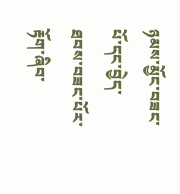ཉམས་མྱོང་བཟང་པོ་དང་བྱེད་ཐབས་བཟང་པོར་རྟོག་ཞིབ་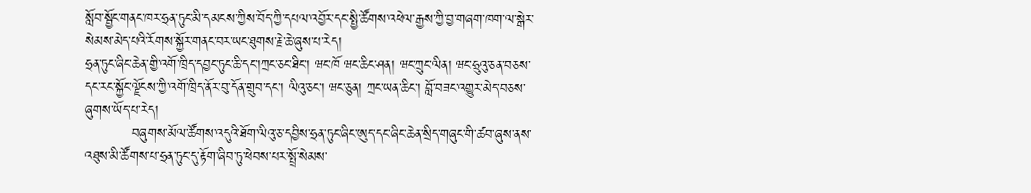སློབ་སྦྱོང་གནང་ཁར་ཧྲན་ཏུང་མི་དམངས་ཀྱིས་བོད་ཀྱི་དཔལ་འབྱོར་དང་སྤྱི་ཚོགས་འཕེལ་རྒྱས་ཀྱི་བྱ་གཞག་ཁག་ལ་སྒེར་སེམས་མེད་པའི་རོགས་སྐྱོར་གནང་བར་ཡང་ཐུགས་རྗེ་ཆེ་ཞུས་པ་རེད།
ཧྲན་ཏུང་ཞིང་ཆེན་གྱི་འགོ་ཁྲིད་དབྱང་ཏུང་ཆི་དང་།ཀྲང་ཅང་ཐིང་། ཝང་ཁོ ཝང་ཆིང་ཤན། ཝང་ཀྲུང་ལིན། ཝང་ཧྲུའུ་ཅན་བཅས་དང་རང་སྐྱོང་ལྗོངས་ཀྱི་འགོ་ཁྲིད་ནོར་བུ་དོན་གྲུབ་དང་། ལིའུ་ཅང་། ཝང་ཅུན། ཀྲང་ཡན་ཆིང་། བློ་བཟང་འགྱུར་མེད་བཅས་ཞུགས་ཡོད་པ་རེད།
          བཞུགས་མོལ་ཚོགས་འདུའི་ཐོག་ལིའུ་ཅ་དབྱིས་ཧྲན་ཏུང་ཞིང་ཨུད་དང་ཞིང་ཆེན་སྲིད་གཞུང་གི་ཚབ་ཞུས་ནས་འཐུས་མི་ཚོགས་པ་ཧྲན་ཏུང་དུ་རྟོག་ཞིབ་ཏུ་ཕེབས་པར་སྤྲོ་སེམས་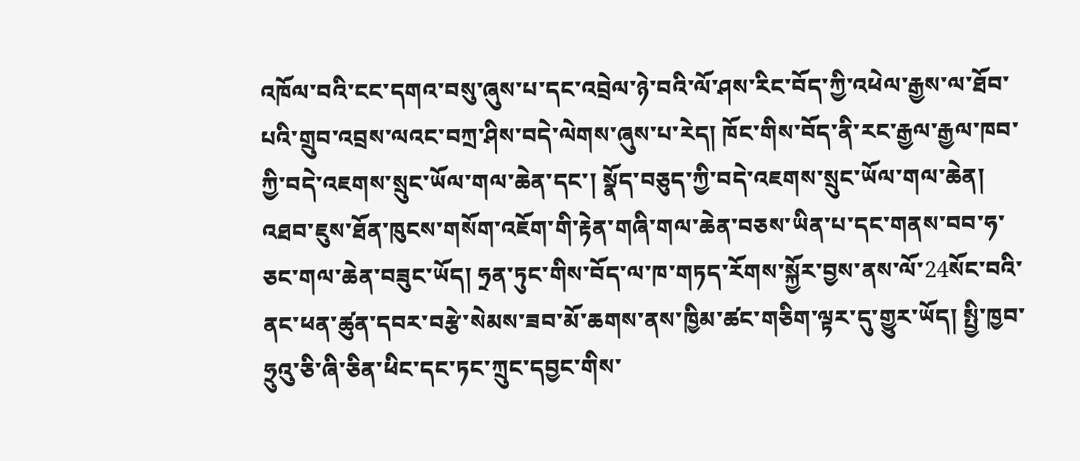འཁོལ་བའི་ངང་དགའ་བསུ་ཞུས་པ་དང་འབྲེལ་ཉེ་བའི་ལོ་ཤས་རིང་བོད་ཀྱི་འཕེལ་རྒྱས་ལ་ཐོབ་པའི་གྲུབ་འབྲས་ལའང་བཀྲ་ཤིས་བདེ་ལེགས་ཞུས་པ་རེད། ཁོང་གིས་བོད་ནི་རང་རྒྱལ་རྒྱལ་ཁབ་ཀྱི་བདེ་འཇགས་སྲུང་ཡོལ་གལ་ཆེན་དང་། སྣོད་བཅུད་ཀྱི་བདེ་འཇགས་སྲུང་ཡོལ་གལ་ཆེན། འཐབ་ཇུས་ཐོན་ཁུངས་གསོག་འཇོག་གི་རྟེན་གཞི་གལ་ཆེན་བཅས་ཡིན་པ་དང་གནས་བབ་ཧ་ཅང་གལ་ཆེན་བཟུང་ཡོད། ཧྲན་ཏུང་གིས་བོད་ལ་ཁ་གཏད་རོགས་སྐྱོར་བྱས་ནས་ལོ་24སོང་བའི་ནང་ཕན་ཚུན་དབར་བརྩེ་སེམས་ཟབ་མོ་ཆགས་ནས་ཁྱིམ་ཚང་གཅིག་ལྟར་དུ་གྱུར་ཡོད། སྤྱི་ཁྱབ་ཧྲུའུ་ཅི་ཞི་ཅིན་ཕིང་དང་ཏང་ཀྲུང་དབྱང་གིས་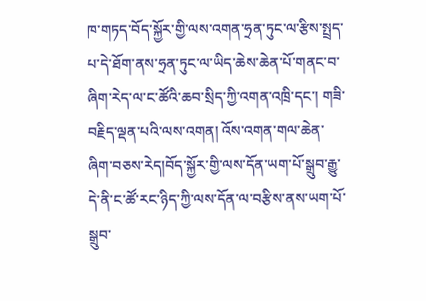ཁ་གཏད་བོད་སྐྱོར་གྱི་ལས་འགན་ཧྲན་ཏུང་ལ་རྩིས་སྤྲད་པ་དེ་ཐོག་ནས་ཧྲན་ཏུང་ལ་ཡིད་ཆེས་ཆེན་པོ་གནང་བ་ཞིག་རེད་ལ་ང་ཚོའི་ཆབ་སྲིད་ཀྱི་འགན་འཁྲི་དང་། གཟི་བརྗིད་ལྡན་པའི་ལས་འགན། འོས་འགན་གལ་ཆེན་ཞིག་བཅས་རེད།བོད་སྐྱོར་གྱི་ལས་དོན་ཡག་པོ་སྒྲུབ་རྒྱུ་དེ་ནི་ང་ཚོ་རང་ཉིད་ཀྱི་ལས་དོན་ལ་བརྩིས་ནས་ཡག་པོ་སྒྲུབ་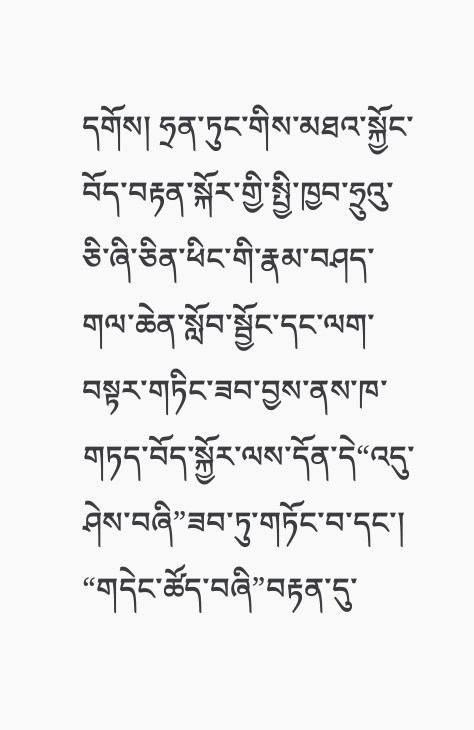དགོས། ཧྲན་ཏུང་གིས་མཐའ་སྐྱོང་བོད་བརྟན་སྐོར་གྱི་སྤྱི་ཁྱབ་ཧྲུའུ་ཅི་ཞི་ཅིན་ཕིང་གི་རྣམ་བཤད་གལ་ཆེན་སློབ་སྦྱོང་དང་ལག་བསྟར་གཏིང་ཟབ་བྱས་ནས་ཁ་གཏད་བོད་སྐྱོར་ལས་དོན་དེ“འདུ་ཤེས་བཞི”ཟབ་ཏུ་གཏོང་བ་དང་། “གདེང་ཚོད་བཞི”བརྟན་དུ་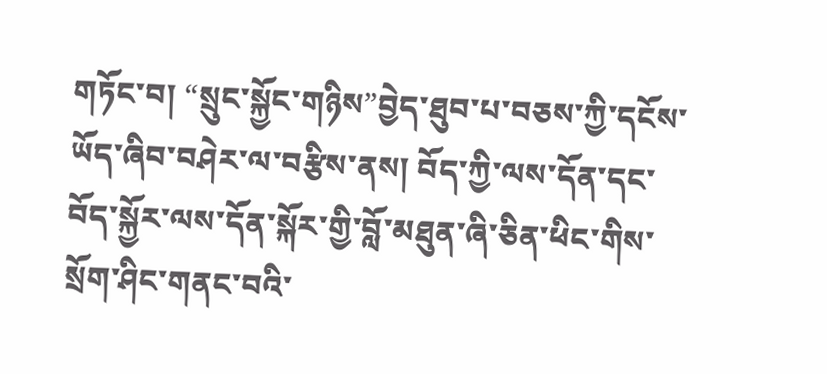གཏོང་བ། “སྲུང་སྐྱོང་གཉིས”བྱེད་ཐུབ་པ་བཅས་ཀྱི་དངོས་ཡོད་ཞིབ་བཤེར་ལ་བརྩིས་ནས། བོད་ཀྱི་ལས་དོན་དང་བོད་སྐྱོར་ལས་དོན་སྐོར་གྱི་བློ་མཐུན་ཞི་ཅིན་ཕིང་གིས་སྲོག་ཤིང་གནང་བའི་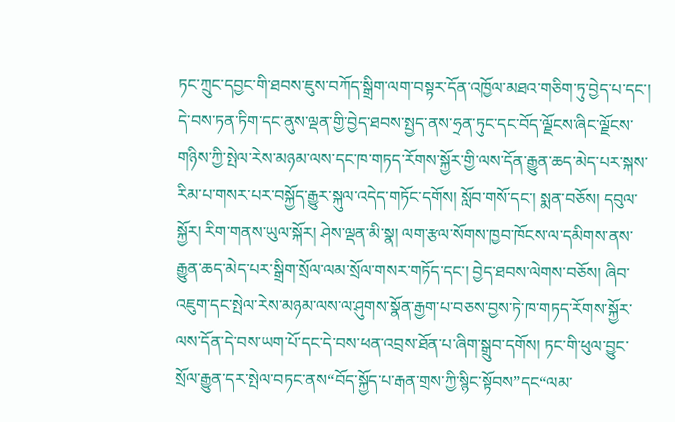ཏང་ཀྲུང་དབྱང་གི་ཐབས་ཇུས་བཀོད་སྒྲིག་ལག་བསྟར་དོན་འཁྱོལ་མཐའ་གཅིག་ཏུ་བྱེད་པ་དང་། དེ་བས་ཏན་ཏིག་དང་ནུས་ལྡན་གྱི་བྱེད་ཐབས་སྤྱད་ནས་ཧྲན་ཏུང་དང་བོད་ལྗོངས་ཞིང་ལྗོངས་གཉིས་ཀྱི་སྤེལ་རེས་མཉམ་ལས་དང་ཁ་གཏད་རོགས་སྐྱོར་གྱི་ལས་དོན་རྒྱུན་ཆད་མེད་པར་སྐས་རིམ་པ་གསར་པར་བསྐྱོད་རྒྱུར་སྐུལ་འདེད་གཏོང་དགོས། སློབ་གསོ་དང་། སྨན་བཅོས། དབུལ་སྐྱོར། རིག་གནས་ཡུལ་སྐོར། ཤེས་ལྡན་མི་སྣ། ལག་རྩལ་སོགས་ཁྱབ་ཁོངས་ལ་དམིགས་ནས་རྒྱུན་ཆད་མེད་པར་སྒྲིག་སྲོལ་ལམ་སྲོལ་གསར་གཏོད་དང་། བྱེད་ཐབས་ལེགས་བཅོས། ཞིབ་འཇུག་དང་སྤེལ་རེས་མཉམ་ལས་ལ་ཤུགས་སྣོན་རྒྱག་པ་བཅས་བྱས་ཏེ་ཁ་གཏད་རོགས་སྐྱོར་ལས་དོན་དེ་བས་ཡག་པོ་དང་དེ་བས་ཕན་འབྲས་ཐོན་པ་ཞིག་སྒྲུབ་དགོས། ཏང་གི་ཕུལ་བྱུང་སྲོལ་རྒྱུན་དར་སྤེལ་བཏང་ནས“བོད་སྐྱོད་པ་རྒན་གྲས་ཀྱི་སྙིང་སྟོབས”དང“ལམ་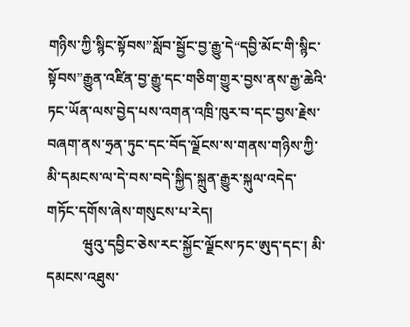གཉིས་ཀྱི་སྙིང་སྟོབས”སློབ་སྦྱོང་བྱ་རྒྱུ་དེ“དབྱི་མོང་གི་སྙིང་སྟོབས”རྒྱུན་འཛིན་བྱ་རྒྱུ་དང་གཅིག་གྱུར་བྱས་ནས་རྒྱ་ཆེའི་ཏང་ཡོན་ལས་བྱེད་པས་འགན་འཁྲི་ཁུར་བ་དང་བྱས་རྗེས་བཞག་ནས་ཧྲན་ཏུང་དང་བོད་ལྗོངས་ས་གནས་གཉིས་ཀྱི་མི་དམངས་ལ་དེ་བས་བདེ་སྐྱིད་སྐྲུན་རྒྱུར་སྐུལ་འདེད་གཏོང་དགོས་ཞེས་གསུངས་པ་རེད།
          ཝུའུ་དབྱིང་ཅེས་རང་སྐྱོང་ལྗོངས་ཏང་ཨུད་དང་། མི་དམངས་འཐུས་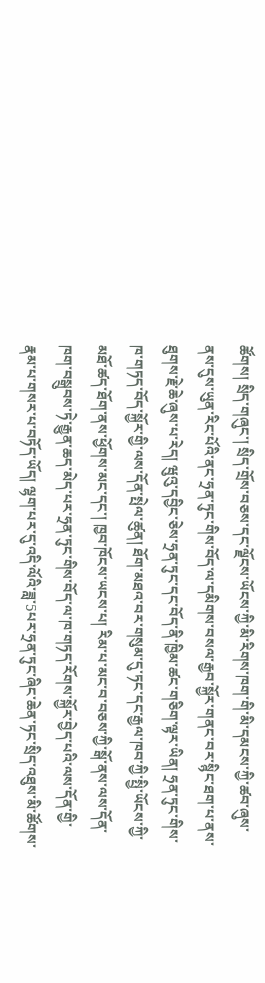ཚོགས། སྲིད་གཞུང་། སྲིད་གྲོས་བཅས་དང་ལྗོངས་ཡོངས་ཀྱི་མི་རིགས་ཁག་གི་མི་དམངས་ཀྱི་ཚབ་ཞུས་ནས་དུས་ཡུན་རིང་པོའི་ནང་ཧྲན་ཏུང་གིས་བོད་ལ་དམིགས་བསལ་རྒྱབ་སྐྱོར་གནང་བར་སྙིང་ཐག་པ་ནས་ཐུགས་རྗེ་ཆེ་ཞུས་པ་རེད། ཝུའུ་དབྱིང་ཅེས་ཧྲན་ཏུང་དང་བོད་ནི་ཁྱིམ་ཚང་གཅིག་ལྟར་ཡིན། ཧྲན་ཏུང་གིས་ཁ་གཏད་བོད་སྐྱོར་གྱི་ལས་དོན་སྤེལ་ཚུན། ཐོག་མཐའ་བར་གསུམ་དུ་ཏང་དང་རྒྱལ་ཁབ་ཀྱི་སྤྱི་ཡོངས་ཀྱི་མཐོ་ཚད་ཐོག་ནས་ཕྱོགས་མང་དང་། ཁྱབ་ཁོངས་ཡངས་པ། རིམ་པ་མང་བ་བཅས་ཀྱི་སྒོ་ནས་ལས་དོན་ཁག་བསྒྲུབས་ཏེ་རྒྱུན་ཆད་མེད་པར་ཧྲན་ཏུང་གིས་བོད་ལ་ཁ་གཏད་རོགས་སྐྱོར་བྱེད་པའི་ལས་དོན་གྱི་རྣམ་པ་གསར་པ་བཏོད་ཡོད། ལྷག་པར་དུ་འདི་ལོའི་ཟླ་5པར་ཧྲན་ཏུང་ཞིང་ཆེན་ཏང་སྲིད་འཐུས་མི་ཚོགས་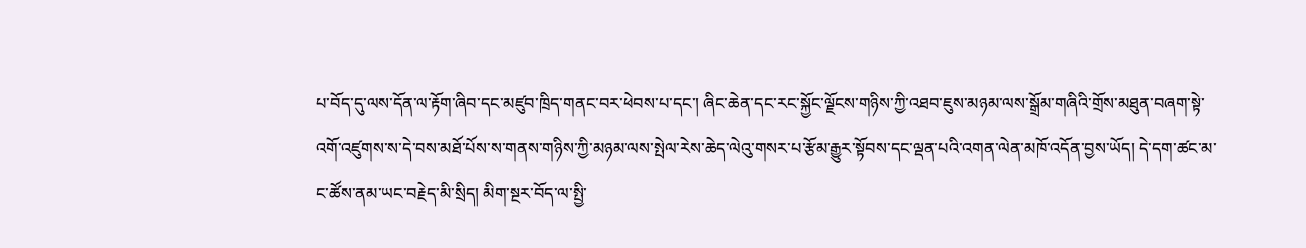པ་བོད་དུ་ལས་དོན་ལ་རྟོག་ཞིབ་དང་མཛུབ་ཁྲིད་གནང་བར་ཕེབས་པ་དང་། ཞིང་ཆེན་དང་རང་སྐྱོང་ལྗོངས་གཉིས་ཀྱི་འཐབ་ཇུས་མཉམ་ལས་སྒྲོམ་གཞིའི་གྲོས་མཐུན་བཞག་སྟེ་འགོ་འཛུགས་ས་དེ་བས་མཐོ་པོས་ས་གནས་གཉིས་ཀྱི་མཉམ་ལས་སྤེལ་རེས་ཆེད་ལེའུ་གསར་པ་རྩོམ་རྒྱུར་སྟོབས་དང་ལྡན་པའི་འགན་ལེན་མཁོ་འདོན་བྱས་ཡོད། དེ་དག་ཚང་མ་ང་ཚོས་ནམ་ཡང་བརྗེད་མི་སྲིད། མིག་སྔར་བོད་ལ་སྤྱི་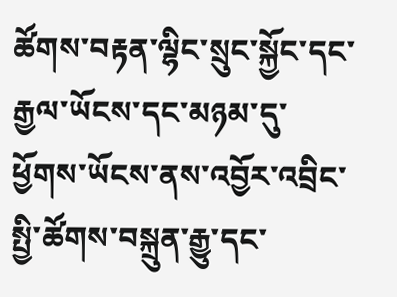ཚོགས་བརྟན་ལྷིང་སྲུང་སྐྱོང་དང་རྒྱལ་ཡོངས་དང་མཉམ་དུ་ཕྱོགས་ཡོངས་ནས་འབྱོར་འབྲིང་སྤྱི་ཚོགས་བསྐྲུན་རྒྱུ་དང་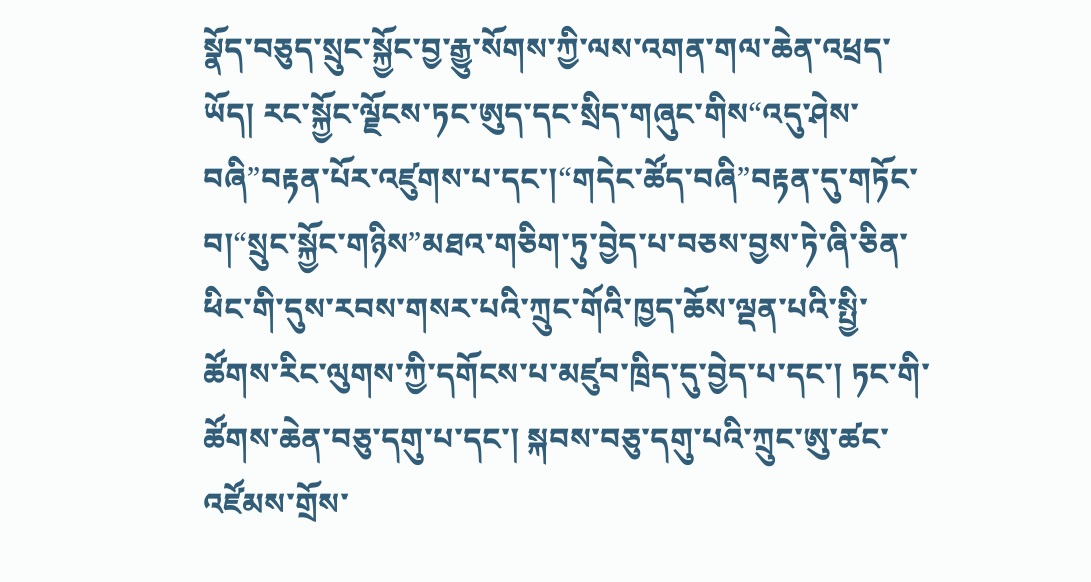སྣོད་བཅུད་སྲུང་སྐྱོང་བྱ་རྒྱུ་སོགས་ཀྱི་ལས་འགན་གལ་ཆེན་འཕྲད་ཡོད། རང་སྐྱོང་ལྗོངས་ཏང་ཨུད་དང་སྲིད་གཞུང་གིས“འདུ་ཤེས་བཞི”བརྟན་པོར་འཛུགས་པ་དང་།“གདེང་ཚོད་བཞི”བརྟན་དུ་གཏོང་བ།“སྲུང་སྐྱོང་གཉིས”མཐའ་གཅིག་ཏུ་བྱེད་པ་བཅས་བྱས་ཏེ་ཞི་ཅིན་ཕིང་གི་དུས་རབས་གསར་པའི་ཀྲུང་གོའི་ཁྱད་ཆོས་ལྡན་པའི་སྤྱི་ཚོགས་རིང་ལུགས་ཀྱི་དགོངས་པ་མཛུབ་ཁྲིད་དུ་བྱེད་པ་དང་། ཏང་གི་ཚོགས་ཆེན་བཅུ་དགུ་པ་དང་། སྐབས་བཅུ་དགུ་པའི་ཀྲུང་ཨུ་ཚང་འཛོམས་གྲོས་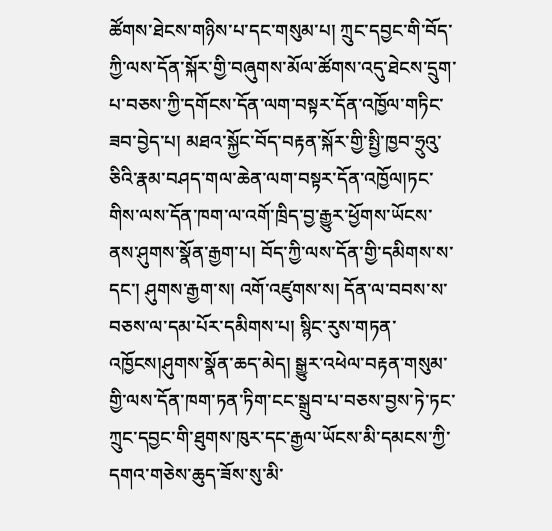ཚོགས་ཐེངས་གཉིས་པ་དང་གསུམ་པ། ཀྲུང་དབྱང་གི་བོད་ཀྱི་ལས་དོན་སྐོར་གྱི་བཞུགས་མོལ་ཚོགས་འདུ་ཐེངས་དྲུག་པ་བཅས་ཀྱི་དགོངས་དོན་ལག་བསྟར་དོན་འཁྱོལ་གཏིང་ཟབ་བྱེད་པ། མཐའ་སྐྱོང་བོད་བརྟན་སྐོར་གྱི་སྤྱི་ཁྱབ་ཧྲུའུ་ཅིའི་རྣམ་བཤད་གལ་ཆེན་ལག་བསྟར་དོན་འཁྱོལ།ཏང་གིས་ལས་དོན་ཁག་ལ་འགོ་ཁྲིད་བྱ་རྒྱུར་ཕྱོགས་ཡོངས་ནས་ཤུགས་སྣོན་རྒྱག་པ། བོད་ཀྱི་ལས་དོན་གྱི་དམིགས་ས་དང་། ཤུགས་རྒྱག་ས། འགོ་འཛུགས་ས། དོན་ལ་བབས་ས་བཅས་ལ་དམ་པོར་དམིགས་པ། སྙིང་རུས་གཏན་འཁྱོངས།ཤུགས་སྣོན་ཆད་མེད། སྒྱུར་འཕེལ་བརྟན་གསུམ་གྱི་ལས་དོན་ཁག་ཏན་ཏིག་ངང་སྒྲུབ་པ་བཅས་བྱས་ཏེ་ཏང་ཀྲུང་དབྱང་གི་ཐུགས་ཁུར་དང་རྒྱལ་ཡོངས་མི་དམངས་ཀྱི་དགའ་གཅེས་ཆུད་ཟོས་སུ་མི་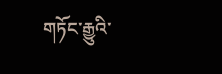གཏོང་རྒྱུའི་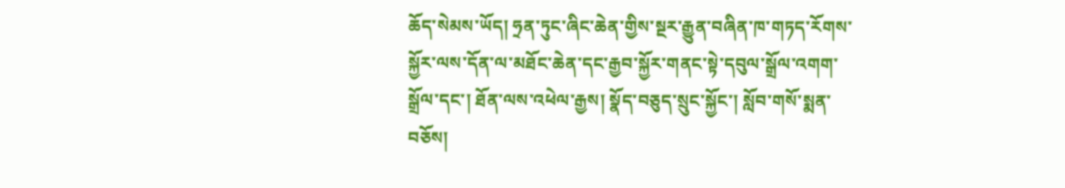ཆོད་སེམས་ཡོད། ཧྲན་ཏུང་ཞིང་ཆེན་གྱིས་སྔར་རྒྱུན་བཞིན་ཁ་གཏད་རོགས་སྐྱོར་ལས་དོན་ལ་མཐོང་ཆེན་དང་རྒྱབ་སྐྱོར་གནང་སྟེ་དབུལ་སྒྲོལ་འགག་སྒྲོལ་དང་། ཐོན་ལས་འཕེལ་རྒྱས། སྣོད་བཅུད་སྲུང་སྐྱོང་། སློབ་གསོ་སྨན་བཅོས།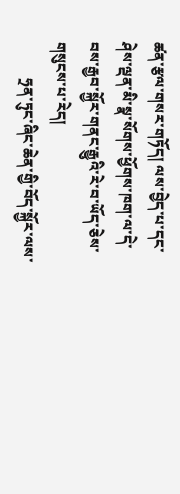ཚན་རྩལ་གསར་གཏོད། ལས་བྱེད་པ་དང་ཤེས་ལྡན་མི་སྣ་སོགས་ཕྱོགས་ཁག་ལ་དེ་བས་རྒྱབ་སྐྱོར་གནང་རྒྱུའི་རེ་བ་ཡོད་ཅེས་གསུངས་པ་རེད།
          ཧྲན་ཏུང་ཞིང་ཆེན་གྱི་བོད་སྐྱོར་ལས་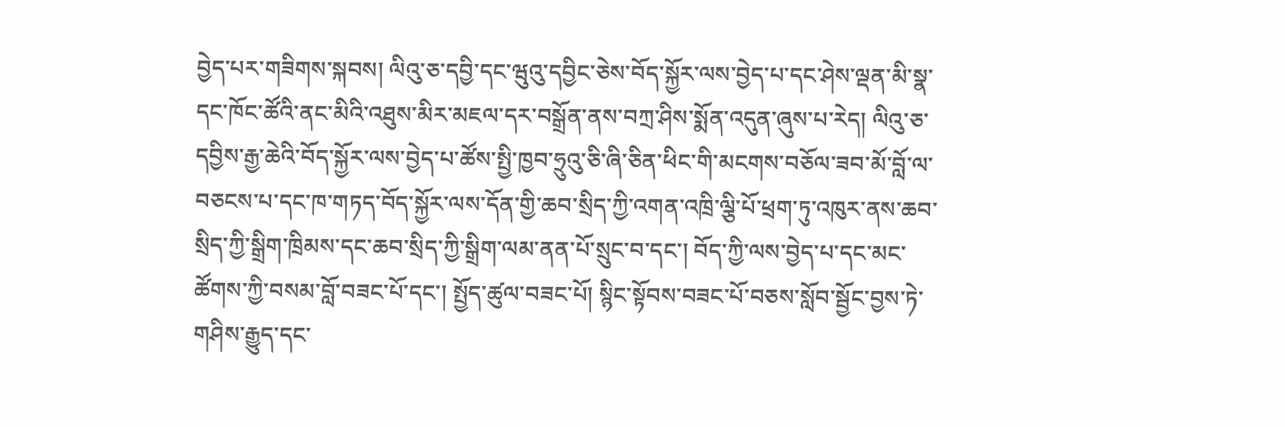བྱེད་པར་གཟིགས་སྐབས། ལིའུ་ཅ་དབྱི་དང་ཝུའུ་དབྱིང་ཅེས་བོད་སྐྱོར་ལས་བྱེད་པ་དང་ཤེས་ལྡན་མི་སྣ་དང་ཁོང་ཚོའི་ནང་མིའི་འཐུས་མིར་མཇལ་དར་བསྒྲོན་ནས་བཀྲ་ཤིས་སྨོན་འདུན་ཞུས་པ་རེད། ལིའུ་ཅ་དབྱིས་རྒྱ་ཆེའི་བོད་སྐྱོར་ལས་བྱེད་པ་ཚོས་སྤྱི་ཁྱབ་ཧྲུའུ་ཅི་ཞི་ཅིན་ཕིང་གི་མངགས་བཅོལ་ཟབ་མོ་བློ་ལ་བཅངས་པ་དང་ཁ་གཏད་བོད་སྐྱོར་ལས་དོན་གྱི་ཆབ་སྲིད་ཀྱི་འགན་འཁྲི་ལྕི་པོ་ཕྲག་ཏུ་འཁུར་ནས་ཆབ་སྲིད་ཀྱི་སྒྲིག་ཁྲིམས་དང་ཆབ་སྲིད་ཀྱི་སྒྲིག་ལམ་ནན་པོ་སྲུང་བ་དང་། བོད་ཀྱི་ལས་བྱེད་པ་དང་མང་ཚོགས་ཀྱི་བསམ་བློ་བཟང་པོ་དང་། སྤྱོད་ཚུལ་བཟང་པོ། སྙིང་སྟོབས་བཟང་པོ་བཅས་སློབ་སྦྱོང་བྱས་ཏེ་གཤིས་རྒྱུད་དང་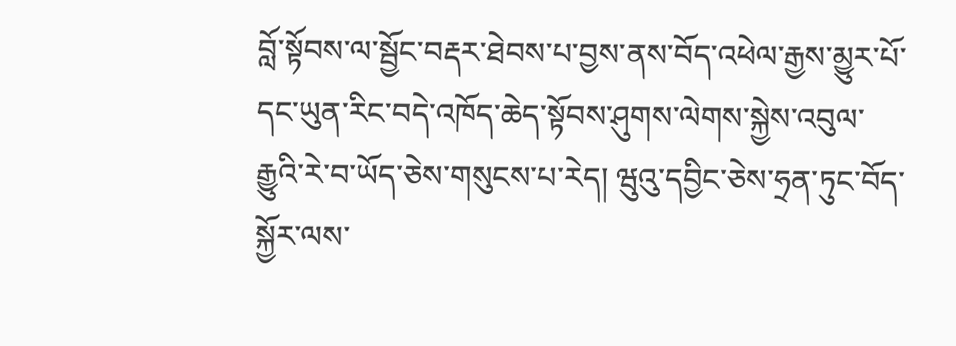བློ་སྟོབས་ལ་སྦྱོང་བརྡར་ཐེབས་པ་བྱས་ནས་བོད་འཕེལ་རྒྱས་མྱུར་པོ་དང་ཡུན་རིང་བདེ་འཁོད་ཆེད་སྟོབས་ཤུགས་ལེགས་སྐྱེས་འབུལ་རྒྱུའི་རེ་བ་ཡོད་ཅེས་གསུངས་པ་རེད། ཝུའུ་དབྱིང་ཅེས་ཧྲན་ཏུང་བོད་སྐྱོར་ལས་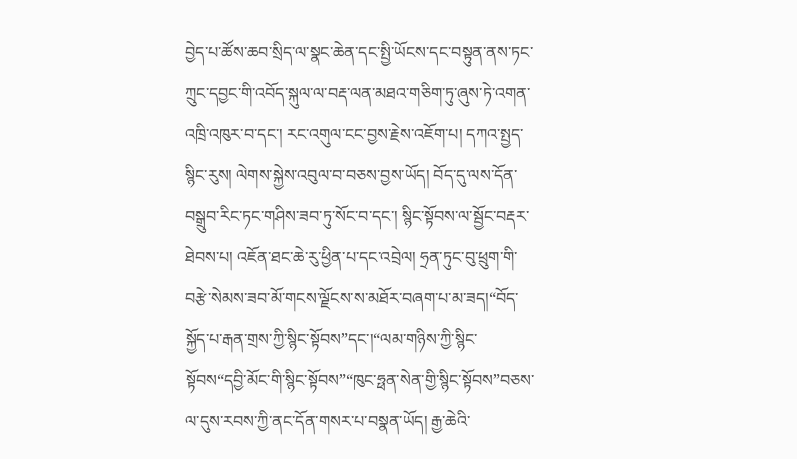བྱེད་པ་ཚོས་ཆབ་སྲིད་ལ་སྣང་ཆེན་དང་སྤྱི་ཡོངས་དང་བསྟུན་ནས་ཏང་ཀྲུང་དབྱང་གི་འབོད་སྐུལ་ལ་བརྡ་ལན་མཐའ་གཅིག་ཏུ་ཞུས་ཏེ་འགན་འཁྲི་འཁུར་བ་དང་། རང་འགུལ་ངང་བྱས་རྗེས་འཇོག་པ། དཀའ་སྤྱད་སྙིང་རུས། ལེགས་སྐྱེས་འབུལ་བ་བཅས་བྱས་ཡོད། བོད་དུ་ལས་དོན་བསྒྲུབ་རིང་ཏང་གཤིས་ཟབ་ཏུ་སོང་བ་དང་། སྙིང་སྟོབས་ལ་སྦྱོང་བརྡར་ཐེབས་པ། འཇོན་ཐང་ཆེ་རུ་ཕྱིན་པ་དང་འབྲེལ། ཧྲན་ཏུང་བུ་ཕྲུག་གི་བརྩེ་སེམས་ཟབ་མོ་གངས་ལྗོངས་ས་མཐོར་བཞག་པ་མ་ཟད།“བོད་སྐྱོད་པ་རྒན་གྲས་ཀྱི་སྙིང་སྟོབས”དང་།“ལམ་གཉིས་ཀྱི་སྙིང་སྟོབས“དབྱི་མོང་གི་སྙིང་སྟོབས”“ཁུང་ཧྥན་སེན་གྱི་སྙིང་སྟོབས”བཅས་ལ་དུས་རབས་ཀྱི་ནང་དོན་གསར་པ་བསྣན་ཡོད། རྒྱ་ཆེའི་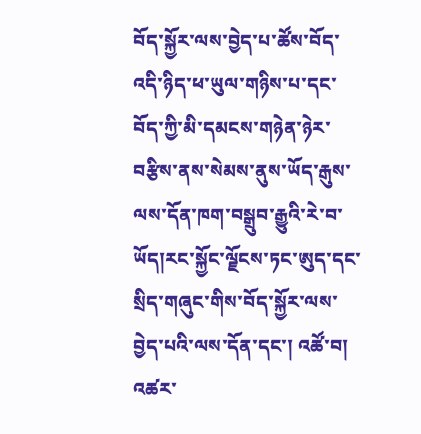བོད་སྐྱོར་ལས་བྱེད་པ་ཚོས་བོད་འདི་ཉིད་ཕ་ཡུལ་གཉིས་པ་དང་བོད་ཀྱི་མི་དམངས་གཉེན་ཉེར་བརྩིས་ནས་སེམས་ནུས་ཡོད་རྒུས་ལས་དོན་ཁག་བསྒྲུབ་རྒྱུའི་རེ་བ་ཡོད།རང་སྐྱོང་ལྗོངས་ཏང་ཨུད་དང་སྲིད་གཞུང་གིས་བོད་སྐྱོར་ལས་བྱེད་པའི་ལས་དོན་དང་། འཚོ་བ། འཚར་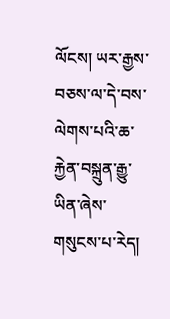ལོངས། ཡར་རྒྱས་བཅས་ལ་དེ་བས་ལེགས་པའི་ཆ་རྐྱེན་བསྐྲུན་རྒྱུ་ཡིན་ཞེས་གསུངས་པ་རེད།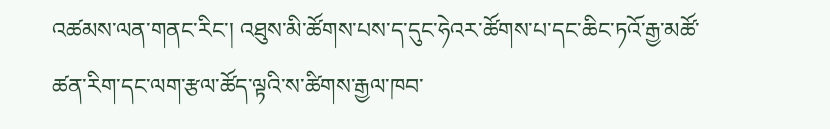འཚམས་ལན་གནང་རིང་། འཐུས་མི་ཚོགས་པས་ད་དུང་ཧེའར་ཚོགས་པ་དང་ཆིང་ཏའོ་རྒྱ་མཚོ་ཚན་རིག་དང་ལག་རྩལ་ཚོད་ལྟའི་ས་ཚིགས་རྒྱལ་ཁབ་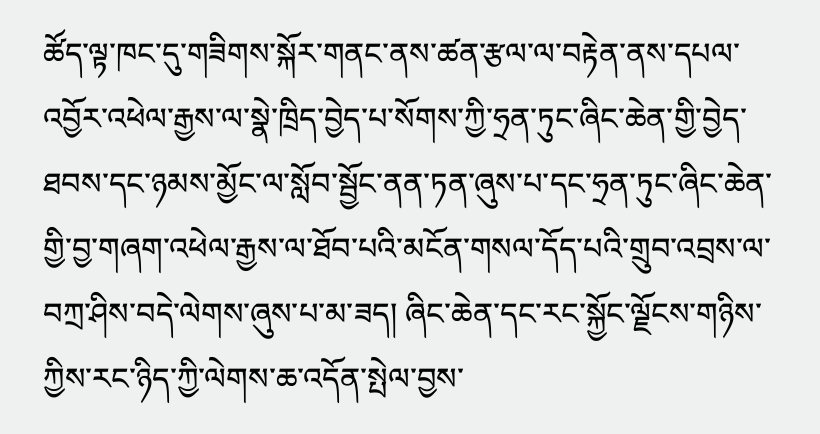ཚོད་ལྟ་ཁང་དུ་གཟིགས་སྐོར་གནང་ནས་ཚན་རྩལ་ལ་བརྟེན་ནས་དཔལ་འབྱོར་འཕེལ་རྒྱས་ལ་སྣེ་ཁྲིད་བྱེད་པ་སོགས་ཀྱི་ཧྲན་ཏུང་ཞིང་ཆེན་གྱི་བྱེད་ཐབས་དང་ཉམས་མྱོང་ལ་སློབ་སྦྱོང་ནན་ཏན་ཞུས་པ་དང་ཧྲན་ཏུང་ཞིང་ཆེན་གྱི་བྱ་གཞག་འཕེལ་རྒྱས་ལ་ཐོབ་པའི་མངོན་གསལ་དོད་པའི་གྲུབ་འབྲས་ལ་བཀྲ་ཤིས་བདེ་ལེགས་ཞུས་པ་མ་ཟད། ཞིང་ཆེན་དང་རང་སྐྱོང་ལྗོངས་གཉིས་ཀྱིས་རང་ཉིད་ཀྱི་ལེགས་ཆ་འདོན་སྤེལ་བྱས་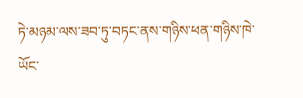ཏེ་མཉམ་ལས་ཟབ་ཏུ་བཏང་ནས་གཉིས་ཕན་གཉིས་ཁེ་ཡོང་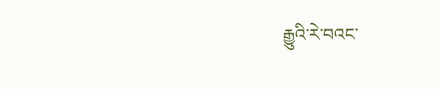རྒྱུའི་རེ་བའང་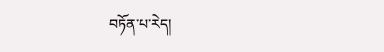བཏོན་པ་རེད།